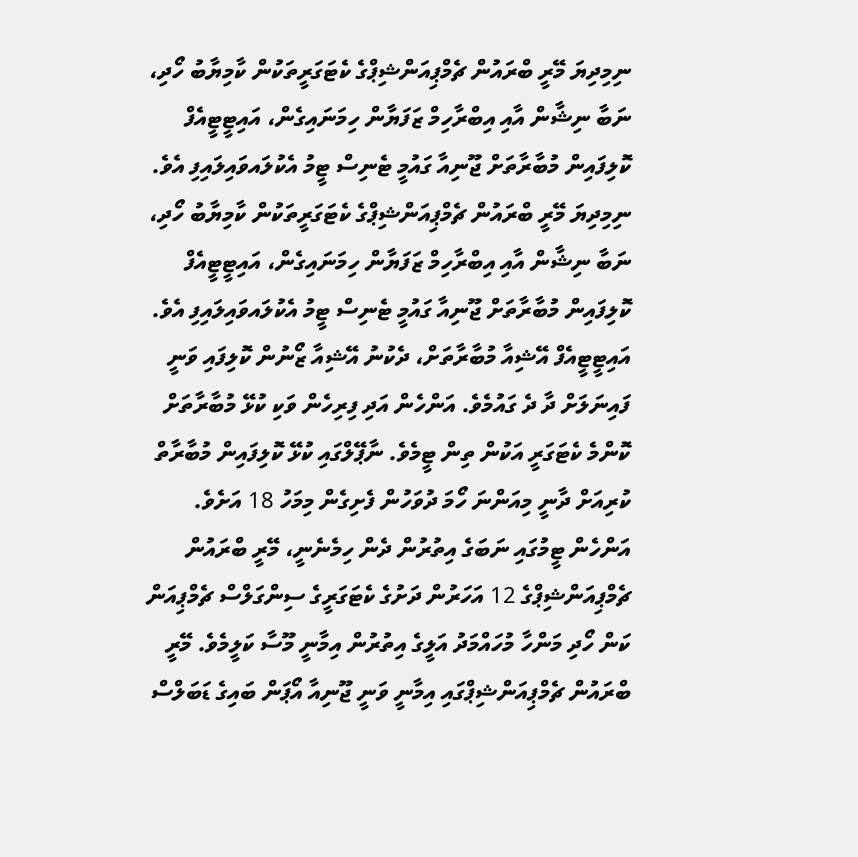ނިމިދިޔަ މޭރީ ބްރައުން ޗެމްޕިއަންޝިޕްގެ ކެޓަގަރީތަކުން ކާމިޔާބު ހޯދި، ނަބާ ނިޝާން އާއި އިބްރާހިމް ޒަފަޔާން ހިމަނައިގެން، އައިޓީޓީއެފް ކޮލިފައިން މުބާރާތަށް ޖޫނިއާ ގައުމީ ޓެނިސް ޓީމު އެކުލައވައިލައިފި އެވެ.
ނިމިދިޔަ މޭރީ ބްރައުން ޗެމްޕިއަންޝިޕްގެ ކެޓަގަރީތަކުން ކާމިޔާބު ހޯދި، ނަބާ ނިޝާން އާއި އިބްރާހިމް ޒަފަޔާން ހިމަނައިގެން، އައިޓީޓީއެފް ކޮލިފައިން މުބާރާތަށް ޖޫނިއާ ގައުމީ ޓެނިސް ޓީމު އެކުލައވައިލައިފި އެވެ.
އައިޓީޓީއެފް އޭޝިއާ މުބާރާތަށް، ދެކުނު އޭޝިއާ ޒޯނުން ކޮލިފައި ވަނީ ފައިނަލަށް ދާ ދެ ގައުމެވެ. އަންހެން އަދި ފިރިހެން ވަކި ކުޅޭ މުބާރާތަށް ކޮންމެ ކެޓަގަރީ އަކުން ތިން ޓީމެވެ. ނާޕޭލްގައި ކުޅޭ ކޮލިފައިން މުބާރާތް ކުރިއަށް ދާނީ މިއަންނަ ހޯމަ ދުވަހުން ފެށިގެން މިމަހު 18 އަށެވެ.
އަންހެން ޓީމުގައި ނަބަގެ އިތުރުން ދެން ހިމެނެނީ، މޭރީ ބްރައުން ޗެމްޕިއަންޝިޕްގެ 12 އަހަރުން ދަށުގެ ކެޓަގަރީގެ ސިންގަލްސް ޗެމްޕިއަން ކަން ހޯދި މަންހާ މުހައްމަދު އަލީގެ އިތުރުން އިމާނީ މޫސާ ކަލީމެވެ. މޭރީ ބްރައުން ޗެމްޕިއަންޝިޕްގައި އިމާނީ ވަނީ ޖޫނިއާ އޯޕަން ބައިގެ ޑަބަލްސް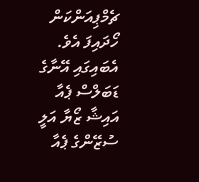ޗެމްޕިއަންކަން ހޯދައިފަ އެވެ. އެބައިގައި އޭނާގެ ޑަބަލްސް ޕެއާ އައިޝާ ޒޯޔާ އަލީ ސުޒޭންގެ ޕެއާ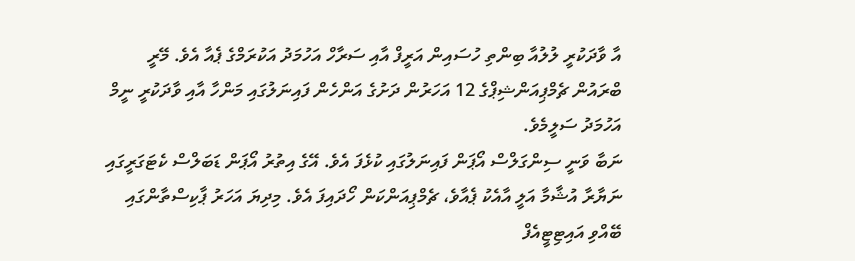އާ ވާދަކުރީ ލުލުއާ ބިންތި ހުސައިން އަރީފް އާއި ސަރާހް އަހުމަދު އަކުރަމްގެ ޕެއާ އެވެ. މޭރީ ބްރައުން ޗެމްޕިއަންޝިޕްގެ 12 އަހަރުން ދަށުގެ އަންހެން ފައިނަލުގައި މަންހާ އާއި ވާދަކުރީ ނީމް އަހުމަދު ސަލީމެވެ.
ނަބާ ވަނީ ސިންގަލްސް އޯޕަން ފައިނަލުގައި ކުޅެފަ އެވެ. އޭގެ އިތުރު އޯޕަން ޑަބަލްސް ކެޓަގަރީގައި ނަޔާރާ އުޝާމާ އަލީ އާއެކު ޕެއާވެ، ޗެމްޕިއަންކަން ހޯދައިފަ އެވެ. މިދިޔަ އަހަރު ޕާކިސްތާންގައި ބޭއްވި އައިޓިޓީއެފް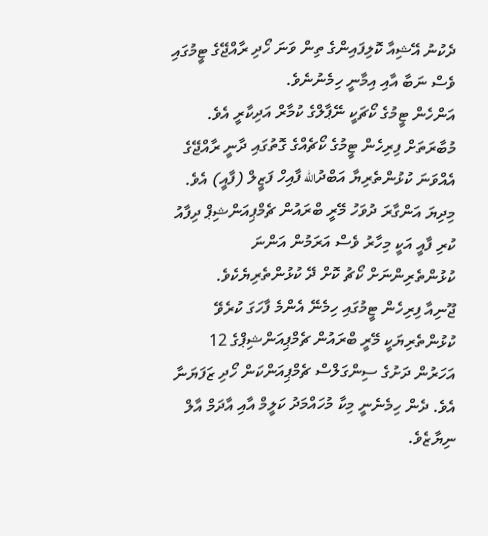ދެކުނު އޭޝިއާ ކޮލިފައިންގެ ތިން ވަނަ ހޯދި ރާއްޖޭގެ ޓީމުގައި ވެސް ނަބާ އާއި އިމާނީ ހިމެނުނެވެ.
އަންހެން ޓީމުގެ ކޯޗަކީ ނޭޕާލްގެ ކުމާރް އަދިކާރީ އެވެ. މުބާރަތަށް ފިރިހެން ޓީމުގެ ކޯޗެއްގެ ގޮތުގައި ދާނީ ރާއްޖޭގެ އެއްވަނަ ކުޅުންތެރިޔާ އަބްދުالله ފާއިހް ފަޒީލް (ފާއީ) އެވެ. މިދިޔަ އަންގާރަ ދުވަހު މޭރީ ބްރައުން ޗެމްޕިއަންޝިޕް ދިފާއު ކުރި ފާއީ އަކީ މިހާރު ވެސް އަރަމުން އަންނަ ކުޅުންތެރިންނަށް ކޯޗު ކޮށް ދޭ ކުޅުންތެރިޔެކެވެ.
ޖޫނިއާ ފިރިހެން ޓީމުގައި ހިމެނޭ އެންމެ ފާހަގަ ކުރެވޭ ކުޅުންތެރިޔަކީ މޭރީ ބްރައުން ޗެމްޕިއަންޝިޕްގެ 12 އަހަރުން ދަށުގެ ސިންގަލްސް ޗެމްޕިއަންކަން ހޯދި ޒަފަޔަނާ އެވެ. ދެން ހިމެނެނީ މިކާ މުހައްމަދު ކަލީމް އާއި އާދަމް އާލް ނިޔާޒެވެ.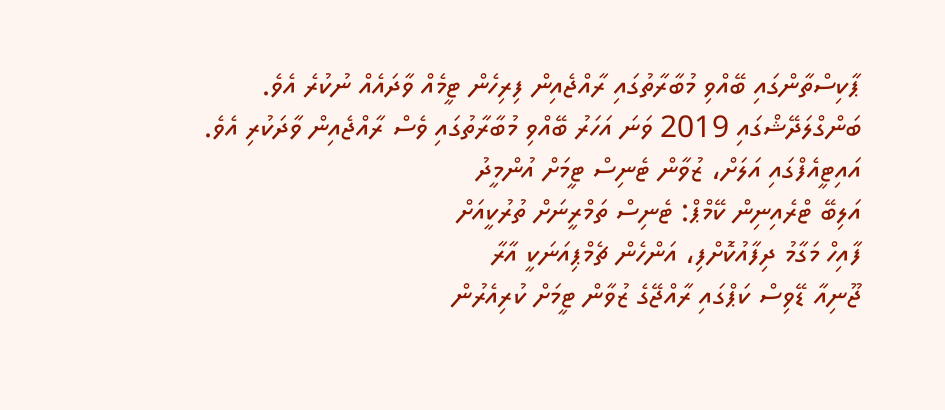ޕާކިސްތާންގައި ބޭއްވި މުބާރާތުގައި ރާއްޖެއިން ފިރިހެން ޓީމެއް ވާދައެއް ނުކުރެ އެވެ.
ބަންގްލަދޭޝްގައި 2019 ވަނަ އަހަރު ބޭއްވި މުބާރާތުގައި ވެސް ރާއްޖެއިން ވާދަކުރި އެވެ.
އައިޓީއެފްގައި އަލަށް، ޒުވާން ޓެނިސް ޓީމަށް އުންމީދު
އަލިބޭ ޓްރެއިނިން ކޭމްޕް: ޓެނިސް ތަމްރީނަށް ތުރުކީއަށް
ފާއިހް މަގާމު ދިފާއުކޮށްފި، އަންހެން ޗެމްޕިއަނަކީ އާރާ
ޖޫނިއާ ޑޭވިސް ކަޕްގައި ރާއްޖޭގެ ޒުވާން ޓީމަށް ކުރިއެރުން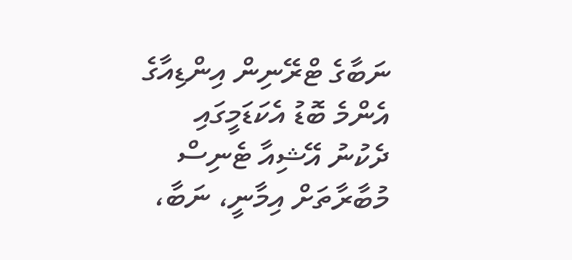ނަބާގެ ޓްރޭނިން އިންޑިއާގެ އެންމެ ބޮޑު އެކަޑަމީގައި
ދެކުނު އޭޝިއާ ޓެނިސް މުބާރާތަށް އިމާނީ، ނަބާ،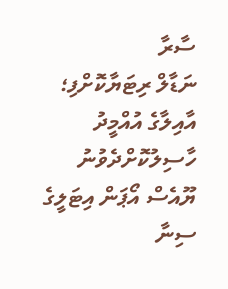ސާރާ
ނަޑާލް ރިޓަޔާކޮށްފި؛ އާއިލާގެ އުއްމީދު ހާސިލުކޮށްދެވުނު
ޔޫއެސް އޯޕަން އިޓަލީގެ ސިނާ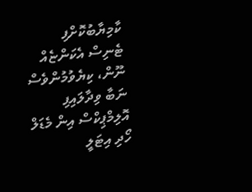ކާމިޔާބުކޮށްފި
ޓެނިސް އެކަންޏެއް ނޫން، ކިޔެވުމުންވެސް ނަބާ ވިދާލައިފި
އޮލިމްޕިކްސް އިން މެޑަލް ހޯދި އިޓަލީ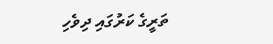ތަރީގެ ކަރުގައި ދިވެހި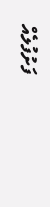ފަށުފުލެއް